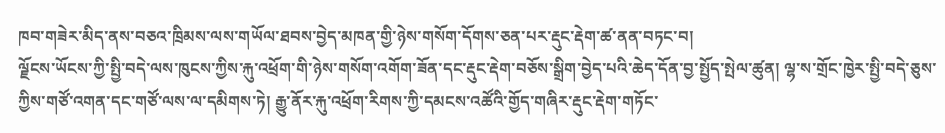ཁབ་གཟེར་མིད་ནས་བཅའ་ཁྲིམས་ལས་གཡོལ་ཐབས་བྱེད་མཁན་གྱི་ཉེས་གསོག་དོགས་ཅན་པར་རྡུང་རྡེག་ཚ་ནན་བཏང་བ།
ལྗོངས་ཡོངས་ཀྱི་སྤྱི་བདེ་ལས་ཁུངས་ཀྱིས་རྐུ་འཕྲོག་གི་ཉེས་གསོག་འགོག་ཟོན་དང་རྡུང་རྡེག་བཅོས་སྒྲིག་བྱེད་པའི་ཆེད་དོན་བྱ་སྤྱོད་སྤེལ་ཚུན། ལྷ་ས་གྲོང་ཁྱེར་སྤྱི་བདེ་ཅུས་ཀྱིས་གཙོ་འགན་དང་གཙོ་ལས་ལ་དམིགས་ཏེ། རྒྱུ་ནོར་རྐུ་འཕྲོག་རིགས་ཀྱི་དམངས་འཚོའི་གྱོད་གཞིར་རྡུང་རྡེག་གཏོང་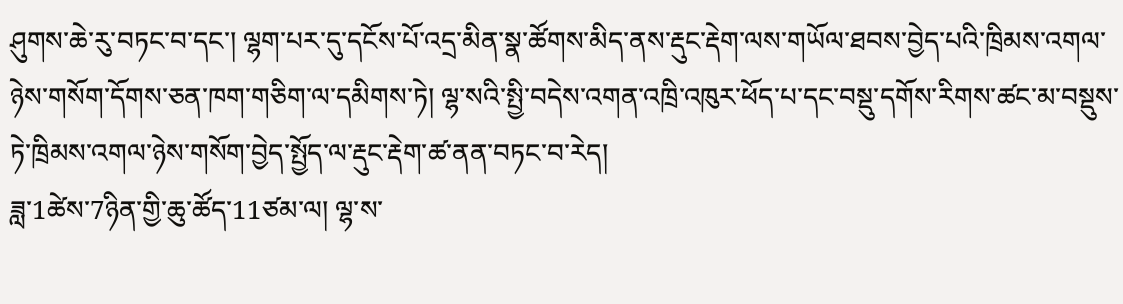ཤུགས་ཆེ་རུ་བཏང་བ་དང་། ལྷག་པར་དུ་དངོས་པོ་འདྲ་མིན་སྣ་ཚོགས་མིད་ནས་རྡུང་རྡེག་ལས་གཡོལ་ཐབས་བྱེད་པའི་ཁྲིམས་འགལ་ཉེས་གསོག་དོགས་ཅན་ཁག་གཅིག་ལ་དམིགས་ཏེ། ལྷ་སའི་སྤྱི་བདེས་འགན་འཁྲི་འཁུར་ཕོད་པ་དང་བསྡུ་དགོས་རིགས་ཚང་མ་བསྡུས་ཏེ་ཁྲིམས་འགལ་ཉེས་གསོག་བྱེད་སྤྱོད་ལ་རྡུང་རྡེག་ཚ་ནན་བཏང་བ་རེད།
ཟླ་1ཚེས་7ཉིན་གྱི་ཆུ་ཚོད་11ཙམ་ལ། ལྷ་ས་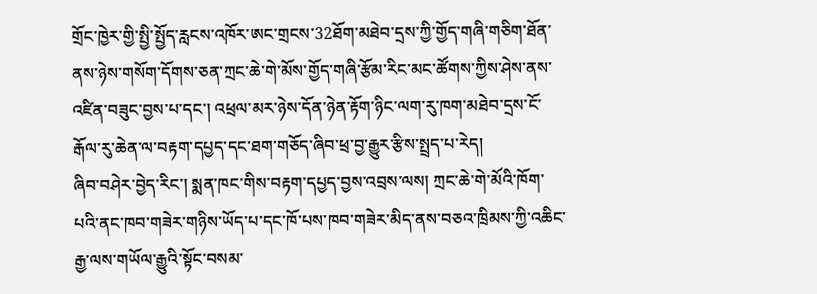གྲོང་ཁྱེར་གྱི་སྤྱི་སྤྱོད་རླངས་འཁོར་ཨང་གྲངས་32ཐོག་མཐེབ་དྲས་ཀྱི་གྱོད་གཞི་གཅིག་ཐོན་ནས་ཉེས་གསོག་དོགས་ཅན་ཀྲང་ཆེ་གེ་མོས་གྱོད་གཞི་རྩོམ་རིང་མང་ཚོགས་ཀྱིས་ཤེས་ནས་འཛིན་བཟུང་བྱས་པ་དང་། འཕྲལ་མར་ཉེས་དོན་ཉེན་རྟོག་ཉིང་ལག་རུ་ཁག་མཐེབ་དྲས་ངོ་རྒོལ་རུ་ཆེན་ལ་བརྟག་དཔྱད་དང་ཐག་གཅོད་ཞིབ་ཕྲ་བྱ་རྒྱུར་རྩིས་སྤྲད་པ་རེད།
ཞིབ་བཤེར་བྱེད་རིང་། སྨན་ཁང་གིས་བརྟག་དཔྱད་བྱས་འབྲས་ལས། ཀྲང་ཆེ་གེ་མོའི་ཁོག་པའི་ནང་ཁབ་གཟེར་གཉིས་ཡོད་པ་དང་ཁོ་པས་ཁབ་གཟེར་མིད་ནས་བཅའ་ཁྲིམས་ཀྱི་འཆིང་རྒྱ་ལས་གཡོལ་རྒྱུའི་སྟོང་བསམ་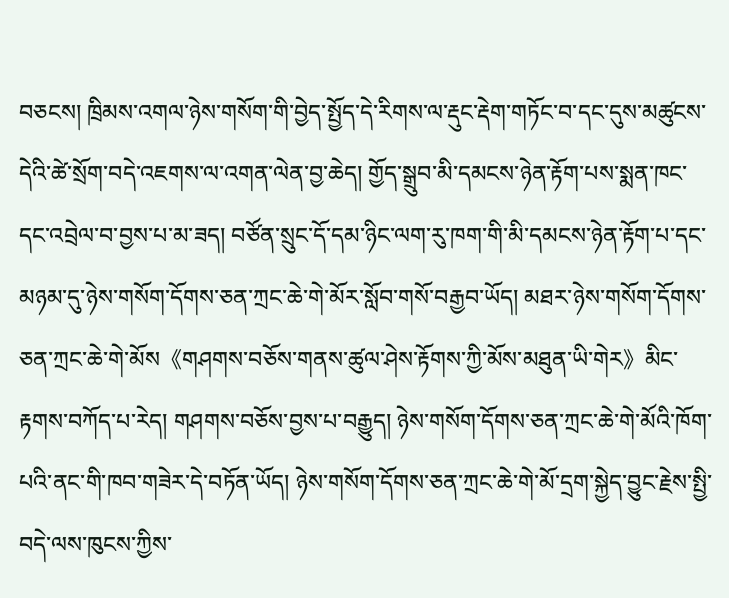བཅངས། ཁྲིམས་འགལ་ཉེས་གསོག་གི་བྱེད་སྤྱོད་དེ་རིགས་ལ་རྡུང་རྡེག་གཏོང་བ་དང་དུས་མཚུངས་དེའི་ཚེ་སྲོག་བདེ་འཇགས་ལ་འགན་ལེན་བྱ་ཆེད། གྱོད་སྒྲུབ་མི་དམངས་ཉེན་རྟོག་པས་སྨན་ཁང་དང་འབྲེལ་བ་བྱས་པ་མ་ཟད། བཙོན་སྲུང་དོ་དམ་ཉིང་ལག་རུ་ཁག་གི་མི་དམངས་ཉེན་རྟོག་པ་དང་མཉམ་དུ་ཉེས་གསོག་དོགས་ཅན་ཀྲང་ཆེ་གེ་མོར་སློབ་གསོ་བརྒྱབ་ཡོད། མཐར་ཉེས་གསོག་དོགས་ཅན་ཀྲང་ཆེ་གེ་མོས《གཤགས་བཅོས་གནས་ཚུལ་ཤེས་རྟོགས་ཀྱི་མོས་མཐུན་ཡི་གེར》མིང་རྟགས་བཀོད་པ་རེད། གཤགས་བཅོས་བྱས་པ་བརྒྱུད། ཉེས་གསོག་དོགས་ཅན་ཀྲང་ཆེ་གེ་མོའི་ཁོག་པའི་ནང་གི་ཁབ་གཟེར་དེ་བཏོན་ཡོད། ཉེས་གསོག་དོགས་ཅན་ཀྲང་ཆེ་གེ་མོ་དྲག་སྐྱེད་བྱུང་རྗེས་སྤྱི་བདེ་ལས་ཁུངས་ཀྱིས་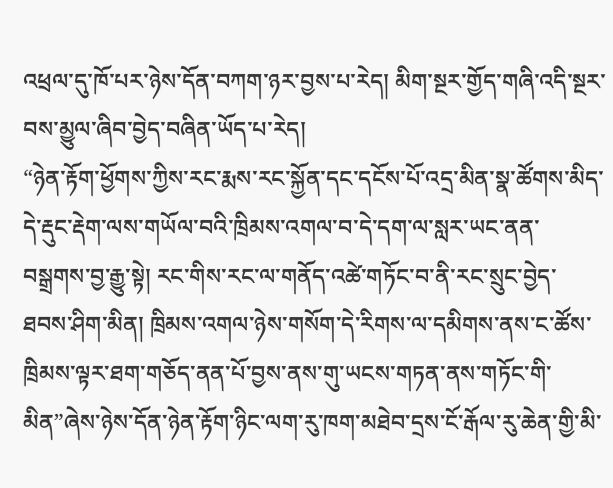འཕྲལ་དུ་ཁོ་པར་ཉེས་དོན་བཀག་ཉར་བྱས་པ་རེད། མིག་སྔར་གྱོད་གཞི་འདི་སྔར་བས་མྱུལ་ཞིབ་བྱེད་བཞིན་ཡོད་པ་རེད།
“ཉེན་རྟོག་ཕྱོགས་ཀྱིས་རང་རྨས་རང་སྐྱོན་དང་དངོས་པོ་འདྲ་མིན་སྣ་ཚོགས་མིད་དེ་རྡུང་རྡེག་ལས་གཡོལ་བའི་ཁྲིམས་འགལ་བ་དེ་དག་ལ་སླར་ཡང་ནན་བསྒྲགས་བྱ་རྒྱུ་སྟེ། རང་གིས་རང་ལ་གནོད་འཚེ་གཏོང་བ་ནི་རང་སྲུང་བྱེད་ཐབས་ཤིག་མིན། ཁྲིམས་འགལ་ཉེས་གསོག་དེ་རིགས་ལ་དམིགས་ནས་ང་ཚོས་ཁྲིམས་ལྟར་ཐག་གཅོད་ནན་པོ་བྱས་ནས་གུ་ཡངས་གཏན་ནས་གཏོང་གི་མིན”ཞེས་ཉེས་དོན་ཉེན་རྟོག་ཉིང་ལག་རུ་ཁག་མཐེབ་དྲས་ངོ་རྒོལ་རུ་ཆེན་གྱི་མི་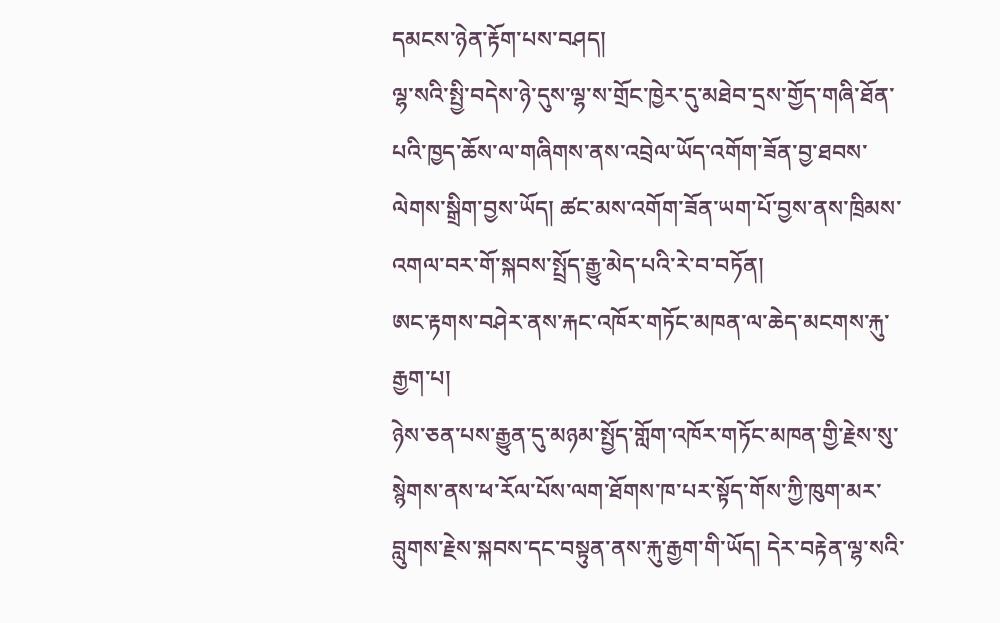དམངས་ཉེན་རྟོག་པས་བཤད།
ལྷ་སའི་སྤྱི་བདེས་ཉེ་དུས་ལྷ་ས་གྲོང་ཁྱེར་དུ་མཐེབ་དྲས་གྱོད་གཞི་ཐོན་པའི་ཁྱད་ཆོས་ལ་གཞིགས་ནས་འབྲེལ་ཡོད་འགོག་ཟོན་བྱ་ཐབས་ལེགས་སྒྲིག་བྱས་ཡོད། ཚང་མས་འགོག་ཟོན་ཡག་པོ་བྱས་ནས་ཁྲིམས་འགལ་བར་གོ་སྐབས་སྤྲོད་རྒྱུ་མེད་པའི་རེ་བ་བཏོན།
ཨང་རྟགས་བཤེར་ནས་རྐང་འཁོར་གཏོང་མཁན་ལ་ཆེད་མངགས་རྐུ་རྒྱག་པ།
ཉེས་ཅན་པས་རྒྱུན་དུ་མཉམ་སྤྱོད་གློག་འཁོར་གཏོང་མཁན་གྱི་རྗེས་སུ་སྙེགས་ནས་ཕ་རོལ་པོས་ལག་ཐོགས་ཁ་པར་སྟོད་གོས་ཀྱི་ཁུག་མར་བླུགས་རྗེས་སྐབས་དང་བསྟུན་ནས་རྐུ་རྒྱག་གི་ཡོད། དེར་བརྟེན་ལྷ་སའི་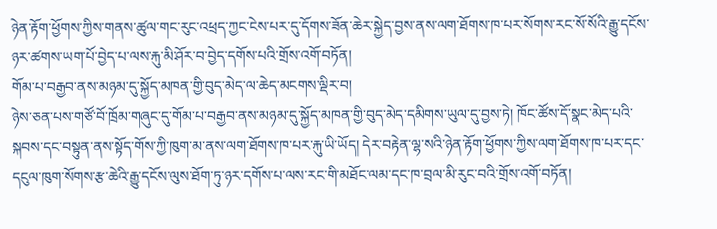ཉེན་རྟོག་ཕྱོགས་ཀྱིས་གནས་ཚུལ་གང་རུང་འཕྲད་ཀྱང་ངེས་པར་དུ་དོགས་ཟོན་ཆེར་སྐྱེད་བྱས་ནས་ལག་ཐོགས་ཁ་པར་སོགས་རང་སོ་སོའི་རྒྱུ་དངོས་ཉར་ཚགས་ཡག་པོ་བྱེད་པ་ལས་རྐུ་མི་ཤོར་བ་བྱེད་དགོས་པའི་གྲོས་འགོ་བཏོན།
གོམ་པ་བརྒྱབ་ནས་མཉམ་དུ་སྐྱོད་མཁན་གྱི་བུད་མེད་ལ་ཆེད་མངགས་ལྡིར་བ།
ཉེས་ཅན་པས་གཙོ་བོ་ཁྲོམ་གཞུང་དུ་གོམ་པ་བརྒྱབ་ནས་མཉམ་དུ་སྐྱོད་མཁན་གྱི་བུད་མེད་དམིགས་ཡུལ་དུ་བྱས་ཏེ། ཁོང་ཚོས་དོ་སྣང་མེད་པའི་སྐབས་དང་བསྟུན་ནས་སྟོད་གོས་ཀྱི་ཁུག་མ་ནས་ལག་ཐོགས་ཁ་པར་རྐུ་ཡི་ཡོད། དེར་བརྟེན་ལྷ་སའི་ཉེན་རྟོག་ཕྱོགས་ཀྱིས་ལག་ཐོགས་ཁ་པར་དང་དངུལ་ཁུག་སོགས་རྩ་ཆེའི་རྒྱུ་དངོས་ལུས་ཐོག་ཏུ་ཉར་དགོས་པ་ལས་རང་གི་མཐོང་ལམ་དང་ཁ་བྲལ་མི་རུང་བའི་གྲོས་འགོ་བཏོན།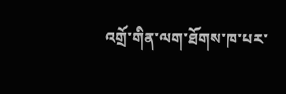འགྲོ་གིན་ལག་ཐོགས་ཁ་པར་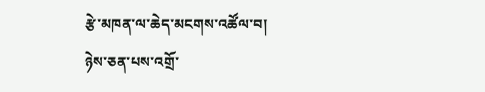རྩེ་མཁན་ལ་ཆེད་མངགས་འཚོལ་བ།
ཉེས་ཅན་པས་འགྲོ་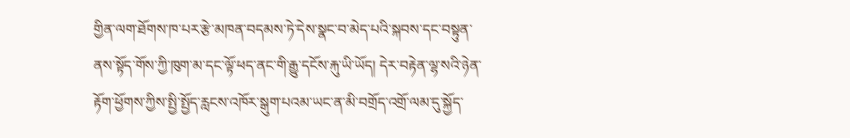གྱིན་ལག་ཐོགས་ཁ་པར་རྩེ་མཁན་བདམས་ཏེ་དེས་སྣང་བ་མེད་པའི་སྐབས་དང་བསྟུན་ནས་སྟོད་གོས་ཀྱི་ཁུག་མ་དང་ལྟོ་ཕད་ནང་གི་རྒྱུ་དངོས་རྐུ་ཡི་ཡོད། དེར་བརྟེན་ལྷ་སའི་ཉེན་རྟོག་ཕྱོགས་ཀྱིས་སྤྱི་སྤྱོད་རླངས་འཁོར་སྒུག་པའམ་ཡང་ན་མི་བགྲོད་འགྲོ་ལམ་དུ་སྐྱོད་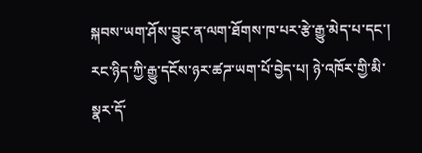སྐབས་ཡག་ཤོས་བྱུང་ན་ལག་ཐོགས་ཁ་པར་རྩེ་རྒྱུ་མེད་པ་དང་། རང་ཉིད་ཀྱི་རྒྱུ་དངོས་ཉར་ཚཌ་ཡག་པོ་བྱེད་པ། ཉེ་འཁོར་གྱི་མི་སྣར་དོ་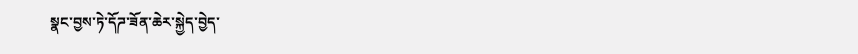སྣང་བྱས་ཏེ་དོཌ་ཟོན་ཆེར་སྐྱེད་བྱེད་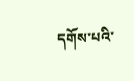དགོས་པའི་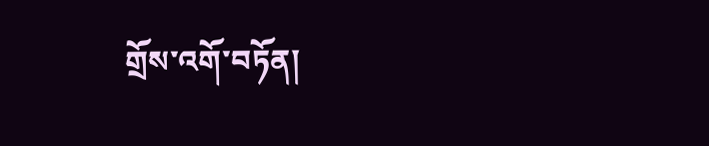གྲོས་འགོ་བཏོན།